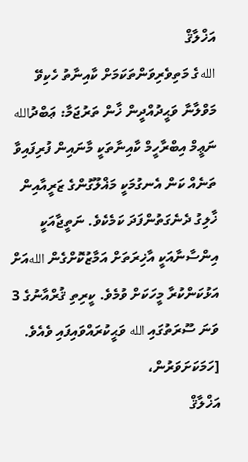އަޚްލާޤް
اللهގެ މަތިވެރިވަންތަކަމަށް ކާއިނާތު ހެކިވޭ
މަވްލާނާ ވަޙީދުއްދީން ޚާން ތަރުޖަމާ: ޢަބްދުالله ނަޢީމް އިބްރާހީމް ކާއިނާތަކީ މާނައިން ފުރިފައިވާ ތަނެއް ކަން އެނގުމަކީ މަޣްލޫގުންގެ ޒަރީއާއިން ޚާލިގު ދެނެގަތުންފަދަ ކަމެކެވެ. ނަތީޖާއަކީ އިންސާނާއަކީ އާޚިރަތަށް އަމާޒުކޮށްގެން اللهއަށް އަޅުކަންކުރާ މީހަކަށް ވުމެވެ. ކީރިތި ޤުރްއާނުގެ 3 ވަނަ ސޫރަތުގައި الله ވަޙީކުރައްވައިފައި ވެއެވެ. [ހަމަކަށަވަރުން،
އަޚްލާޤް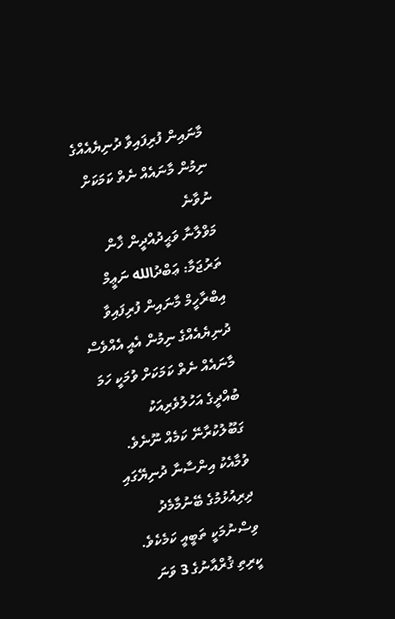މާނައިން ފުރިފައިވާ ދުނިޔެއެއްގެ ނިމުން މާނައެއް ނެތް ކަމަކަށް ނުވާނެ
މަވްލާނާ ވަޙީދުއްދީން ޚާން ތަރުޖަމާ: ޢަބްދުالله ނަޢީމް އިބްރާހީމް މާނައިން ފުރިފައިވާ ދުނިޔެއެއްގެ ނިމުން އެއީ އެއްވެސް މާނައެއް ނެތް ކަމަކަށް ވުމަކީ ހަމަ ބުއްދީގެ އަހުލުވެރިއަކު ގަބޫލުކުރާނޭ ކަމެއް ނޫނެވެ. ވުމާއެކު އިންސާނާ ދުނިޔޭގައި ދިރިއުޅުމުގެ ބޭނުމާމެދު ވިސްނުމަކީ ތަބީއީ ކަމެކެވެ. ކީރިތި ޤުރްއާނުގެ 3 ވަނަ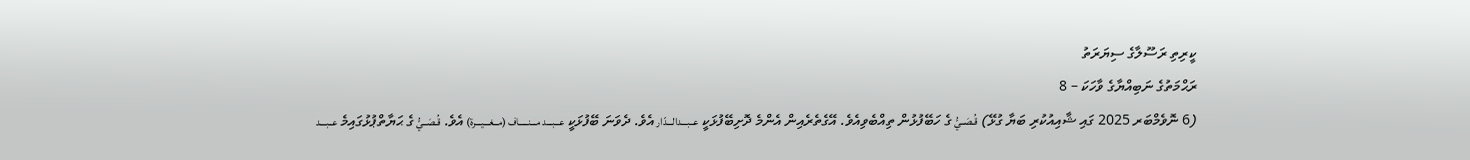ކީރިތި ރަސޫލާގެ ސިޔަރަތު
ރަޙްމަތުގެ ނަބިއްޔާގެ ވާހަކަ – 8
(6 ނޮވެމްބަރ 2025 ގައި ޝާއިއުކުރި ބަޔާ ގުޅޭ) قُـصَــيُّ ގެ ހަބޭފުޅުން ތިއްބެވިއެވެ. އޭގެތެރެއިން އެންމެ ދޮށިބޭފުޅަކީ عــبـــدالـــدّار އެވެ. ދެވަނަ ބޭފުޅަކީ عــبـــد مـــنـــــاف (مــغـــيـــرة) އެވެ. قُـصَــيُّ ގެ ޙަޔާތްޕުޅުގައިމެ عــبـــد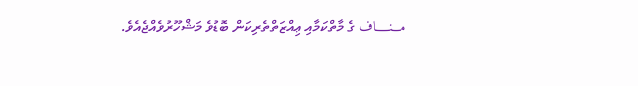مـــنـــــاف ގެ މާތްކަމާއި ޢިއްޒަތްތެރިކަން ބޮޑުވެ މަޝްހޫރުވެއްޖެއެވެ.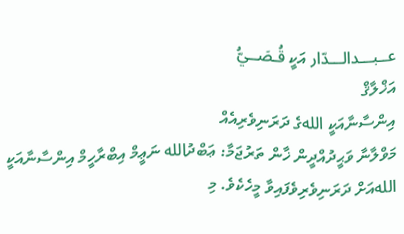عــبـــدالـــدّار އަކީ قُـصَــيُّ
އަޚްލާޤް
އިންސާނާއަކީ اللهގެ ދަރަނިވެރިއެއް
މަވްލާނާ ވަޙީދުއްދީން ޚާން ތަރުޖަމާ: ޢަބްދުالله ނަޢީމް އިބްރާހީމް އިންސާނާއަކީ اللهއަށް ދަރަނިވެރިވެފައިވާ މީހެކެވެ. މި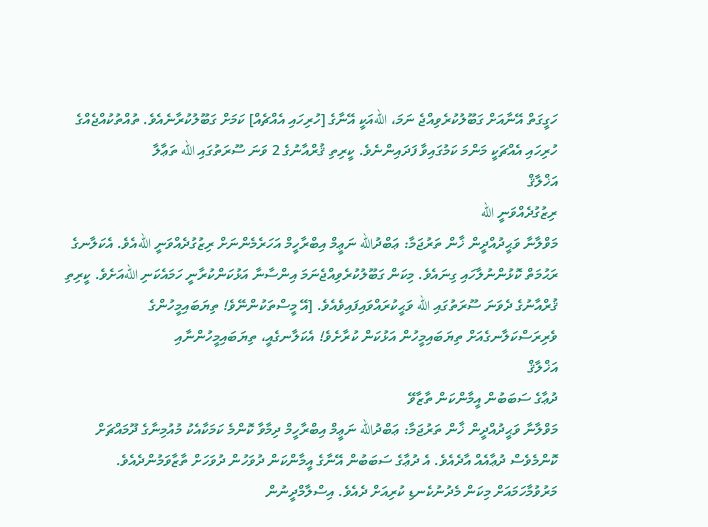ހަގީގަތް އޭނާއަށް ގަބޫލުކުރެވިއްޖެ ނަމަ، اللهއަކީ އޭނާގެ [ހުރިހައި އެއްޗެއް] ކަމަށް ގަބޫލުކުރާނެއެވެ. ތުއްތުކުއްޖެއްގެ ހުރިހައި އެއްޗަކީ މަންމަ ކަމުގައިވާ ފަދައިންނެވެ. ކީރިތި ޤުރްއާނުގެ 2 ވަނަ ސޫރަތުގައި الله ތަޢާލާ
އަޚްލާޤް
ރިޒުގުދެއްވަނީ الله
މަވްލާނާ ވަޙީދުއްދީން ޚާން ތަރުޖަމާ: ޢަބްދުالله ނަޢީމް އިބްރާހީމް އަހަރެމެންނަށް ރިޒުގުދެއްވަނީ اللهއެވެ. އެކަލާނގެ ރަޙުމަތް ކޮޅުންނުލާހައި ގިނައެވެ. މިކަން ގަބޫލުކުރެވިއްޖެނަމަ އިންސާނާ އަޅުކަންކުރާނީ ހަމައެކަނި اللهއަށެވެ. ކީރިތި ޤުރްއާނުގެ ދެވަނަ ސޫރަތުގައި الله ވަޙީކުރައްވައިފައިވެއެވެ. [އޭ މީސްތަކުންނޭވެ! ތިޔަބައިމީހުންގެ ވެރިރަސްކަލާނގެއަށް ތިޔަބައިމީހުން އަޅުކަން ކުރާށެވެ! އެކަލާނގެއީ، ތިޔަބައިމީހުންނާއި
އަޚްލާޤް
ދުޢާގެ ސަބަބުން އީމާންކަން ތާޒާވޭ
މަވްލާނާ ވަޙީދުއްދީން ޚާން ތަރުޖަމާ: ޢަބްދުالله ނަޢީމް އިބްރާހީމް ދިމާވާ ކޮންމެ ކަމަކާއެކު މުއުމިނާގެ ދޫމައްޗަށް ކޮންމެވެސް ދުޢާއެއް އާދެއެވެ. އެ ދުޢާގެ ސަބަބުން އޭނާގެ އީމާންކަން ދުވަހުން ދުވަހަށް ތާޒާވަމުންދެއެވެ. މަރުވުމާހަމައަށް މިކަން މެދުނުކެނޑި ކުރިއަށް ދެއެވެ. އިސްލާމްދީނުން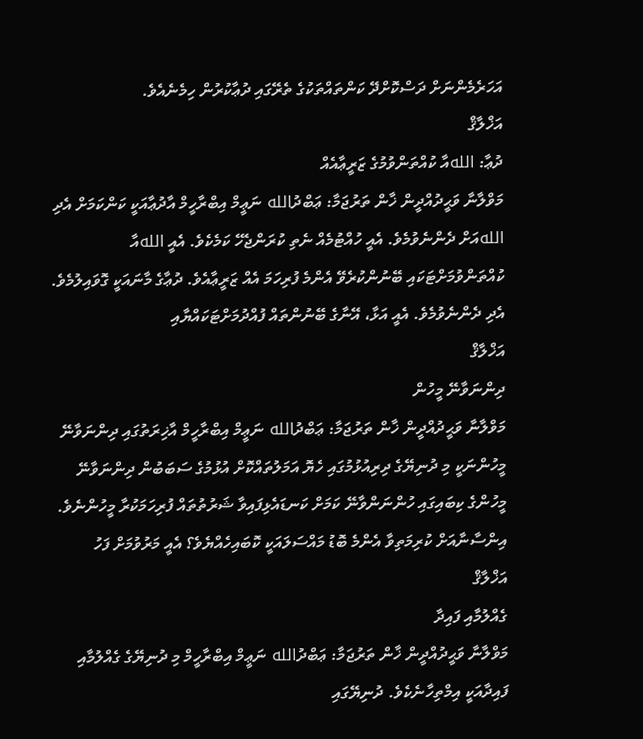އަހަރެމެންނަށް ދަސްކޮށްދޭ ކަންތައްތަކުގެ ތެރޭގައި ދުޢާކުރުން ހިމެނެއެވެ.
އަޚްލާޤް
ދުޢާ: اللهއާ ކުއްތަންވުމުގެ ޒަރީޢާއެއް
މަވްލާނާ ވަޙީދުއްދީން ޚާން ތަރުޖަމާ: ޢަބްދުالله ނަޢީމް އިބްރާހީމް އާދުޢާއަކީ ކަންކަމަށް އެދި اللهއަށް ދެންނެވުމެވެ. އެއީ ހުއްޓުމެއް ނެތި ކުރަންޖެހޭ ކަމެކެވެ. އެއީ اللهއާ ކުއްތަންވުމަށްޓަކައި ބޭނުންކުރެވޭ އެންމެ ފުރިހަމަ އެއް ޒަރީޢާއެވެ. ދުޢާގެ މާނައަކީ ގޮވައިލުމެވެ. އެދި ދެންނެވުމެވެ. އެއީ އަޅާ، އޭނާގެ ބޭނުންތައް ފުއްދުމަށްޓަކައްޔާއި
އަޚްލާޤް
ދިންނަވާނޭ މީހުން
މަވްލާނާ ވަޙީދުއްދީން ޚާން ތަރުޖަމާ: ޢަބްދުالله ނަޢީމް އިބްރާހީމް އާޚިރަތުގައި ދިންނަވާނޭ މީހުންނަކީ މި ދުނިޔޭގެ ދިރިއުޅުމުގައި ހެޔޮ އަމަލުތައްކޮށް އުޅުމުގެ ސަބަބުން ދިންނަވާނޭ މީހުންގެ ކިބައިގައި ހުންނަންވާނޭ ކަމަށް ކަނޑައެޅިފައިވާ ޝަރުތުތައް ފުރިހަމަކުރާ މީހުންނެވެ. އިންސާނާއަށް ކުރިމަތިވާ އެންމެ ބޮޑު މައްސަލައަކީ ކޮބައިހެއްޔެވެ؟ އެއީ މަރުވުމަށް ފަހު
އަޚްލާޤް
ގެއްލުމާއި ފައިދާ
މަވްލާނާ ވަޙީދުއްދީން ޚާން ތަރުޖަމާ: ޢަބްދުالله ނަޢީމް އިބްރާހީމް މި ދުނިޔޭގެ ގެއްލުމާއި ފައިދާއަކީ އިމްތިހާނެކެވެ. ދުނިޔޭގައި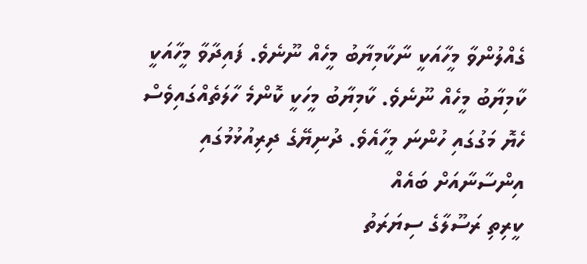ގެއްލުންވާ މީހާއަކީ ނާކާމިޔާބު މީހެއް ނޫނެވެ. ފައިދާވާ މީހާއަކީ ކާމިޔާބު މީހެއް ނޫނެވެ. ކާމިޔާބު މީހަކީ ކޮންމެ ހާލަތެއްގައިވެސް ހެޔޮ މަގުގައި ހުންނަ މީހާއެވެ. ދުނިޔޭގެ ދިރިއުޅުމުގައި އިންސާނާއަށް ބައެއް
ކީރިތި ރަސޫލާގެ ސިޔަރަތު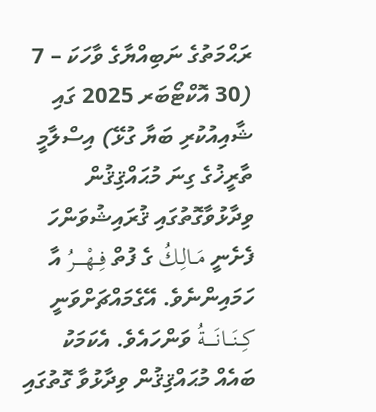ރަޙްމަތުގެ ނަބިއްޔާގެ ވާހަކަ – 7
(30 އޮކްޓޯބަރ 2025 ގައި ޝާއިއުކުރި ބަޔާ ގުޅޭ) އިސްލާމީ ތާރީޚުގެ ގިނަ މުޙައްޤިޤުން ވިދާޅުވާގޮތުގައި ޤުރައިޝުވަންހަ ފެށެނީ مَــالِـكُ ގެ ފުތް فِــهْـــــرُ އާ ހަމައިންނެވެ. އޭގެމައްޗަށްވަނީ كِــنَـــانَـــــةُ ވަންހައެވެ. އެކަމަކު ބައެއް މުޙައްޤިޤުން ވިދާޅުވާ ގޮތުގައި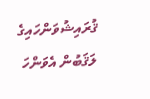ޤުރައިޝުވަންހައިގެ ލަޤަބުން އެވަންހަ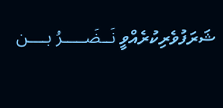ޝަރަފުވެރިކުރެއްވީ نَــضَـــــرُ بــــن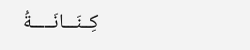كِــنَـــانَـــــةُ